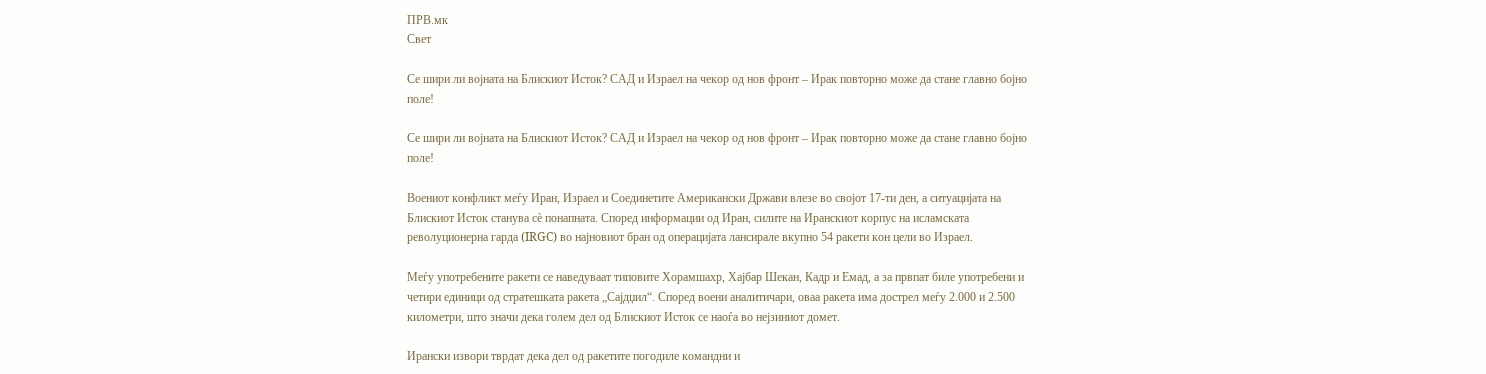ПРВ.мк
Свет

Се шири ли војната на Блискиот Исток? САД и Израел на чекор од нов фронт – Ирак повторно може да стане главно бојно поле!

Се шири ли војната на Блискиот Исток? САД и Израел на чекор од нов фронт – Ирак повторно може да стане главно бојно поле!

Воениот конфликт меѓу Иран, Израел и Соединетите Американски Држави влезе во својот 17-ти ден, а ситуацијата на Блискиот Исток станува сè понапната. Според информации од Иран, силите на Иранскиот корпус на исламската револуционерна гарда (IRGC) во најновиот бран од операцијата лансирале вкупно 54 ракети кон цели во Израел.

Меѓу употребените ракети се наведуваат типовите Хорамшахр, Хајбар Шекан, Кадр и Емад, а за првпат биле употребени и четири единици од стратешката ракета „Сајдџил“. Според воени аналитичари, оваа ракета има дострел меѓу 2.000 и 2.500 километри, што значи дека голем дел од Блискиот Исток се наоѓа во нејзиниот домет.

Ирански извори тврдат дека дел од ракетите погодиле командни и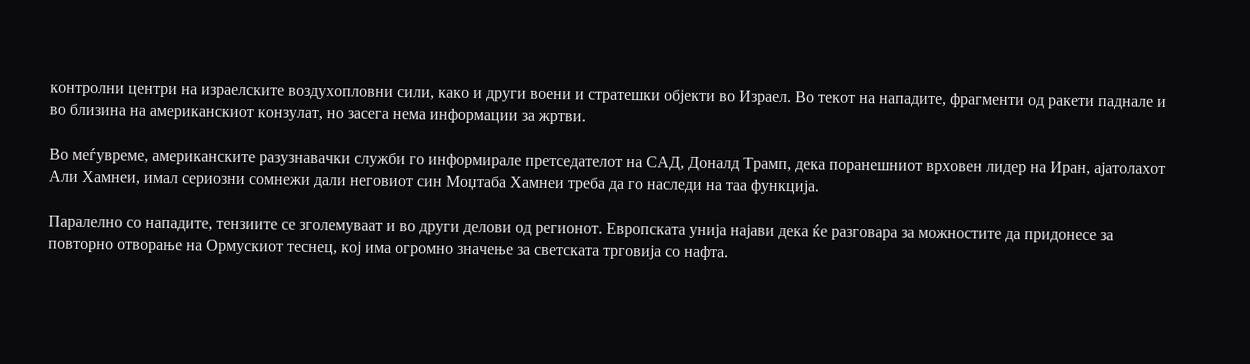контролни центри на израелските воздухопловни сили, како и други воени и стратешки објекти во Израел. Во текот на нападите, фрагменти од ракети паднале и во близина на американскиот конзулат, но засега нема информации за жртви.

Во меѓувреме, американските разузнавачки служби го информирале претседателот на САД, Доналд Трамп, дека поранешниот врховен лидер на Иран, ајатолахот Али Хамнеи, имал сериозни сомнежи дали неговиот син Моџтаба Хамнеи треба да го наследи на таа функција.

Паралелно со нападите, тензиите се зголемуваат и во други делови од регионот. Европската унија најави дека ќе разговара за можностите да придонесе за повторно отворање на Ормускиот теснец, кој има огромно значење за светската трговија со нафта.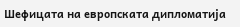Шефицата на европската дипломатија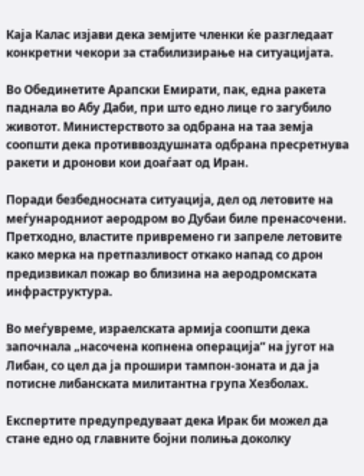Каја Калас изјави дека земјите членки ќе разгледаат конкретни чекори за стабилизирање на ситуацијата.

Во Обединетите Арапски Емирати, пак, една ракета паднала во Абу Даби, при што едно лице го загубило животот. Министерството за одбрана на таа земја соопшти дека противвоздушната одбрана пресретнува ракети и дронови кои доаѓаат од Иран.

Поради безбедносната ситуација, дел од летовите на меѓународниот аеродром во Дубаи биле пренасочени. Претходно, властите привремено ги запреле летовите како мерка на претпазливост откако напад со дрон предизвикал пожар во близина на аеродромската инфраструктура.

Во меѓувреме, израелската армија соопшти дека започнала „насочена копнена операција“ на југот на Либан, со цел да ја прошири тампон-зоната и да ја потисне либанската милитантна група Хезболах.

Експертите предупредуваат дека Ирак би можел да стане едно од главните бојни полиња доколку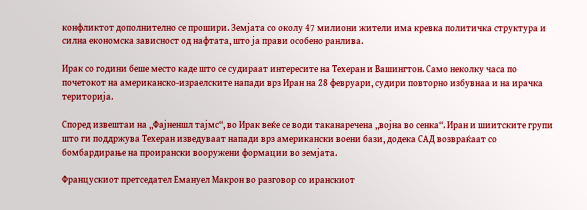конфликтот дополнително се прошири. Земјата со околу 47 милиони жители има кревка политичка структура и силна економска зависност од нафтата, што ја прави особено ранлива.

Ирак со години беше место каде што се судираат интересите на Техеран и Вашингтон. Само неколку часа по почетокот на американско-израелските напади врз Иран на 28 февруари, судири повторно избувнаа и на ирачка територија.

Според извештаи на „Фајненшл тајмс“, во Ирак веќе се води таканаречена „војна во сенка“. Иран и шиитските групи што ги поддржува Техеран изведуваат напади врз американски воени бази, додека САД возвраќаат со бомбардирање на проирански вооружени формации во земјата.

Францускиот претседател Емануел Макрон во разговор со иранскиот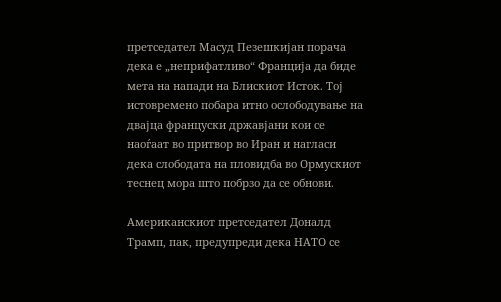претседател Масуд Пезешкијан порача дека е „неприфатливо“ Франција да биде мета на напади на Блискиот Исток. Тој истовремено побара итно ослободување на двајца француски државјани кои се наоѓаат во притвор во Иран и нагласи дека слободата на пловидба во Ормускиот теснец мора што побрзо да се обнови.

Американскиот претседател Доналд Трамп, пак, предупреди дека НАТО се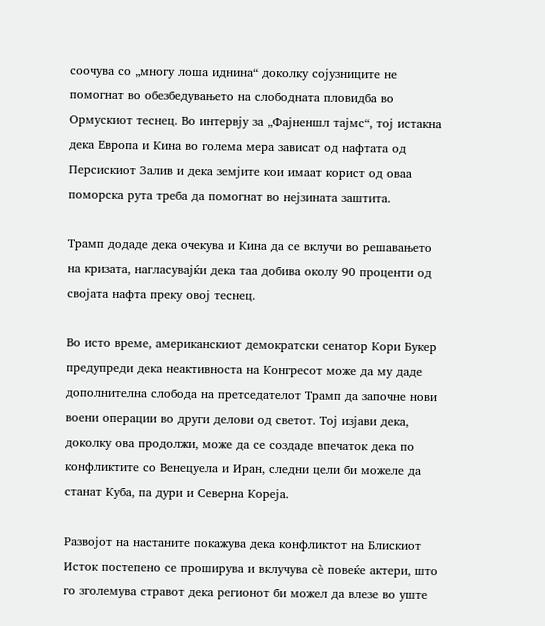соочува со „многу лоша иднина“ доколку сојузниците не помогнат во обезбедувањето на слободната пловидба во Ормускиот теснец. Во интервју за „Фајненшл тајмс“, тој истакна дека Европа и Кина во голема мера зависат од нафтата од Персискиот Залив и дека земјите кои имаат корист од оваа поморска рута треба да помогнат во нејзината заштита.

Трамп додаде дека очекува и Кина да се вклучи во решавањето на кризата, нагласувајќи дека таа добива околу 90 проценти од својата нафта преку овој теснец.

Во исто време, американскиот демократски сенатор Кори Букер предупреди дека неактивноста на Конгресот може да му даде дополнителна слобода на претседателот Трамп да започне нови воени операции во други делови од светот. Тој изјави дека, доколку ова продолжи, може да се создаде впечаток дека по конфликтите со Венецуела и Иран, следни цели би можеле да станат Куба, па дури и Северна Кореја.

Развојот на настаните покажува дека конфликтот на Блискиот Исток постепено се проширува и вклучува сè повеќе актери, што го зголемува стравот дека регионот би можел да влезе во уште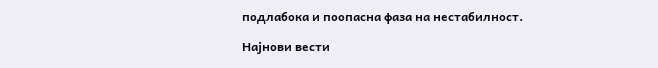подлабока и поопасна фаза на нестабилност.

Најнови вести